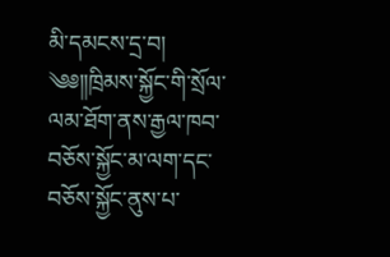མི་དམངས་དྲ་བ།
༄༅༎ཁྲིམས་སྐྱོང་གི་སྲོལ་ལམ་ཐོག་ནས་རྒྱལ་ཁབ་བཅོས་སྐྱོང་མ་ལག་དང་བཅོས་སྐྱོང་ནུས་པ་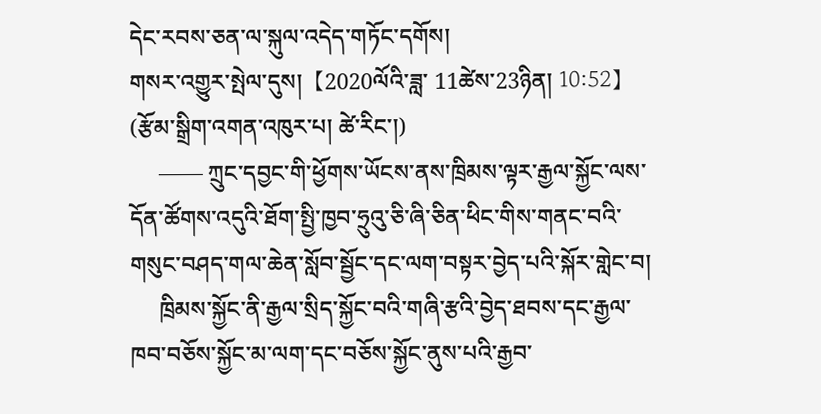དེང་རབས་ཅན་ལ་སྐུལ་འདེད་གཏོང་དགོས།
གསར་འགྱུར་སྤེལ་དུས།  【2020ལོའི་ཟླ་ 11ཚེས་23ཉིན། 10:52】   (རྩོམ་སྒྲིག་འགན་འཁུར་པ། ཚེ་རིང་།)
     —— ཀྲུང་དབྱང་གི་ཕྱོགས་ཡོངས་ནས་ཁྲིམས་ལྟར་རྒྱལ་སྐྱོང་ལས་དོན་ཚོགས་འདུའི་ཐོག་སྤྱི་ཁྱབ་ཧྲུའུ་ཅི་ཞི་ཅིན་ཕིང་གིས་གནང་བའི་གསུང་བཤད་གལ་ཆེན་སློབ་སྦྱོང་དང་ལག་བསྟར་བྱེད་པའི་སྐོར་གླེང་བ།
     ཁྲིམས་སྐྱོང་ནི་རྒྱལ་སྲིད་སྐྱོང་བའི་གཞི་རྩའི་བྱེད་ཐབས་དང་རྒྱལ་ཁབ་བཅོས་སྐྱོང་མ་ལག་དང་བཅོས་སྐྱོང་ནུས་པའི་རྒྱབ་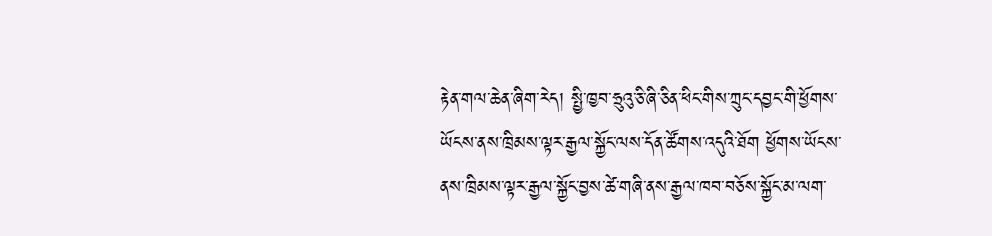རྟེན་གལ་ཆེན་ཞིག་རེད། སྤྱི་ཁྱབ་ཧྲུའུ་ཅི་ཞི་ཅིན་ཕིང་གིས་ཀྲུང་དབྱང་གི་ཕྱོགས་ཡོངས་ནས་ཁྲིམས་ལྟར་རྒྱལ་སྐྱོང་ལས་དོན་ཚོགས་འདུའི་ཐོག ཕྱོགས་ཡོངས་ནས་ཁྲིམས་ལྟར་རྒྱལ་སྐྱོང་བྱས་ཚེ་གཞི་ནས་རྒྱལ་ཁབ་བཅོས་སྐྱོང་མ་ལག་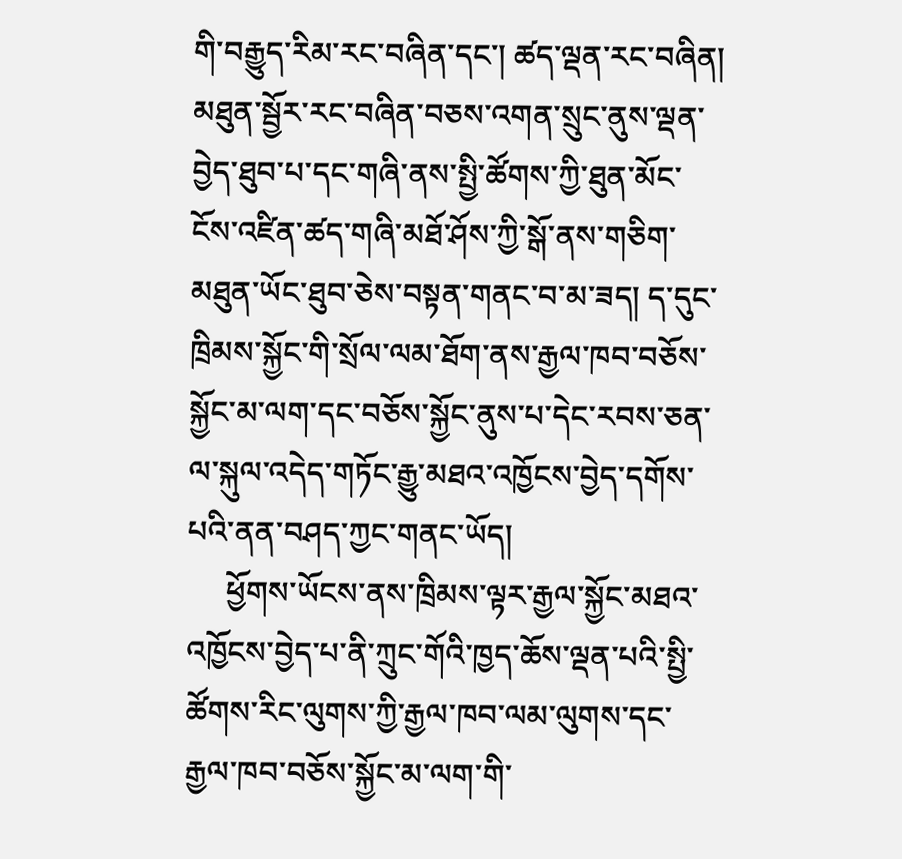གི་བརྒྱུད་རིམ་རང་བཞིན་དང་། ཚད་ལྡན་རང་བཞིན། མཐུན་སྦྱོར་རང་བཞིན་བཅས་འགན་སྲུང་ནུས་ལྡན་བྱེད་ཐུབ་པ་དང་གཞི་ནས་སྤྱི་ཚོགས་ཀྱི་ཐུན་མོང་ངོས་འཛིན་ཚད་གཞི་མཐོ་ཤོས་ཀྱི་སྒོ་ནས་གཅིག་མཐུན་ཡོང་ཐུབ་ཅེས་བསྟན་གནང་བ་མ་ཟད། ད་དུང་ཁྲིམས་སྐྱོང་གི་སྲོལ་ལམ་ཐོག་ནས་རྒྱལ་ཁབ་བཅོས་སྐྱོང་མ་ལག་དང་བཅོས་སྐྱོང་ནུས་པ་དེང་རབས་ཅན་ལ་སྐུལ་འདེད་གཏོང་རྒྱུ་མཐའ་འཁྱོངས་བྱེད་དགོས་པའི་ནན་བཤད་ཀྱང་གནང་ཡོད།
     ཕྱོགས་ཡོངས་ནས་ཁྲིམས་ལྟར་རྒྱལ་སྐྱོང་མཐའ་འཁྱོངས་བྱེད་པ་ནི་ཀྲུང་གོའི་ཁྱད་ཆོས་ལྡན་པའི་སྤྱི་ཚོགས་རིང་ལུགས་ཀྱི་རྒྱལ་ཁབ་ལམ་ལུགས་དང་རྒྱལ་ཁབ་བཅོས་སྐྱོང་མ་ལག་གི་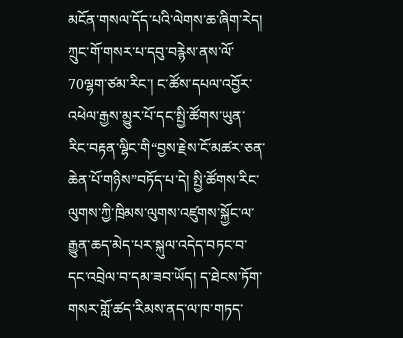མངོན་གསལ་དོད་པའི་ལེགས་ཆ་ཞིག་རེད། ཀྲུང་གོ་གསར་པ་དབུ་བརྙེས་ནས་ལོ་70ལྷག་ཙམ་རིང་། ང་ཚོས་དཔལ་འབྱོར་འཕེལ་རྒྱས་མྱུར་པོ་དང་སྤྱི་ཚོགས་ཡུན་རིང་བརྟན་ལྷིང་གི“བྱས་རྗེས་ངོ་མཚར་ཅན་ཆེན་པོ་གཉིས”བཏོད་པ་དེ། སྤྱི་ཚོགས་རིང་ལུགས་ཀྱི་ཁྲིམས་ལུགས་འཛུགས་སྐྱོང་ལ་རྒྱུན་ཆད་མེད་པར་སྐུལ་འདེད་བཏང་བ་དང་འབྲེལ་བ་དམ་ཟབ་ཡོད། ད་ཐེངས་ཏོག་གསར་གློ་ཚད་རིམས་ནད་ལ་ཁ་གཏད་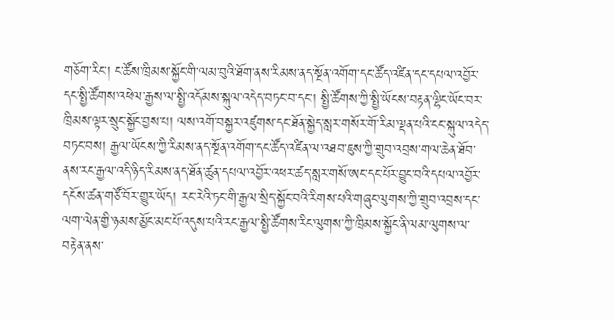གཅོག་རིང་། ང་ཚོས་ཁྲིམས་སྐྱོང་གི་ལམ་བུའི་ཐོག་ནས་རིམས་ནད་སྔོན་འགོག་དང་ཚོད་འཛིན་དང་དཔལ་འབྱོར་དང་སྤྱི་ཚོགས་འཕེལ་རྒྱས་ལ་སྤྱི་འདོམས་སྐུལ་འདེད་བཏང་བ་དང་། སྤྱི་ཚོགས་ཀྱི་སྤྱི་ཡོངས་བརྟན་ལྷིང་ཡོང་བར་ཁྲིམས་ལྟར་སྲུང་སྐྱོང་བྱས་པ། ལས་འགོ་བསྐྱར་འཛུགས་དང་ཐོན་སྐྱེད་སླར་གསོར་གོ་རིམ་ལྡན་པའི་ངང་སྐུལ་འདེད་བཏང་བས། རྒྱལ་ཡོངས་ཀྱི་རིམས་ནད་སྔོན་འགོག་དང་ཚོད་འཛིན་ལ་འཐབ་ཇུས་ཀྱི་གྲུབ་འབྲས་གལ་ཆེན་ཐོབ་ནས་རང་རྒྱལ་འདི་ཉིད་རིམས་ནད་ཐོན་ཚུན་དཔལ་འབྱོར་འཕར་ཚད་སླར་གསོ་ཨང་དང་པོར་བྱུང་བའི་དཔལ་འབྱོར་དངོས་ཚན་གཙོ་བོར་གྱུར་ཡོད། རང་རེའི་ཏང་གི་རྒྱལ་སྲིད་སྐྱོང་བའི་རིགས་པའི་གཞུང་ལུགས་ཀྱི་གྲུབ་འབྲས་དང་ལག་ལེན་གྱི་ཉམས་མྱོང་མང་པོ་འདུས་པའི་རང་རྒྱལ་སྤྱི་ཚོགས་རིང་ལུགས་ཀྱི་ཁྲིམས་སྐྱོང་ནི་ལམ་ལུགས་ལ་བརྟེན་ནས་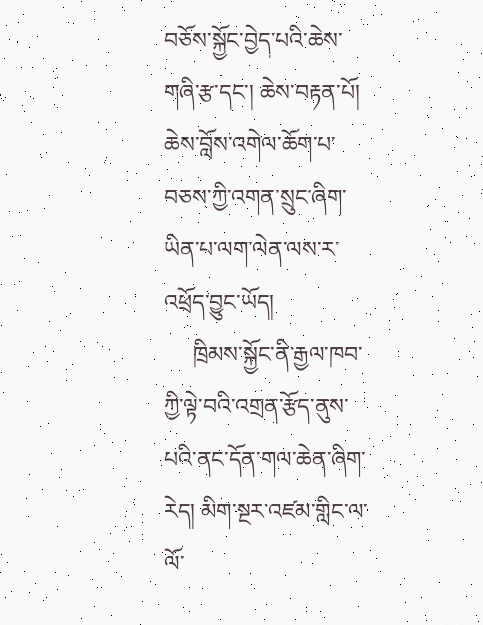བཅོས་སྐྱོང་བྱེད་པའི་ཆེས་གཞི་རྩ་དང་། ཆེས་བརྟན་པོ། ཆེས་བློས་འགེལ་ཆོག་པ་བཅས་ཀྱི་འགན་སྲུང་ཞིག་ཡིན་པ་ལག་ལེན་ལས་ར་འཕྲོད་བྱུང་ཡོད།
     ཁྲིམས་སྐྱོང་ནི་རྒྱལ་ཁབ་ཀྱི་ལྟེ་བའི་འགྲན་རྩོད་ནུས་པའི་ནང་དོན་གལ་ཆེན་ཞིག་རེད། མིག་སྔར་འཛམ་གླིང་ལ་ལོ་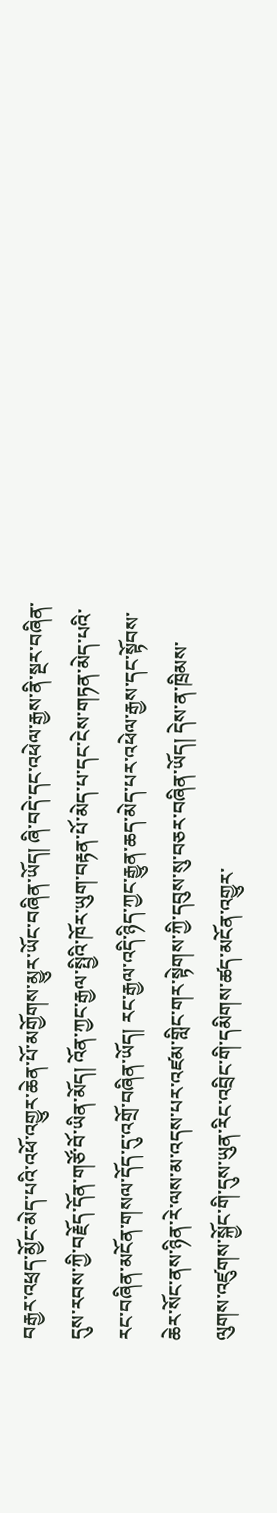བརྒྱར་འཕྲད་མྱོང་མེད་པའི་འཕོ་འགྱུར་ཆེན་པོ་མགྱོགས་མྱུར་ཡོང་བཞིན་ཡོད། ཞི་བདེ་དང་འཕེལ་རྒྱས་ནི་སྔར་བཞིན་དུས་རབས་ཀྱི་བརྗོད་དོན་གཙོ་བོ་ཡིན་མོད། འོན་ཀྱང་རྒྱལ་སྤྱིའི་ཁོར་ཡུག་བརྟན་པོ་མེད་པ་དང་ངེས་གཏན་མེད་པའི་རང་བཞིན་མངོན་གསལ་དོད་དུ་འགྲོ་བཞིན་ཡོད། རང་རྒྱལ་འདི་ཉིད་ཀྱང་རྒྱུན་ཆད་མེད་པར་འཕེལ་རྒྱས་དང་སྟོབས་ཆེར་སོང་ནས་ཉིན་རེ་ལས་མ་འདས་པར་འཛམ་གླིང་གར་སྟེགས་ཀྱི་དབུས་སུ་བཅར་བཞིན་ཡོད། དེས་ན་ཁྲིམས་ལུགས་འཛུགས་སྐྱོང་གི་དུས་ཡུན་རིང་འབྲིང་གི་དམིགས་ཚད་མངོན་འགྱུར་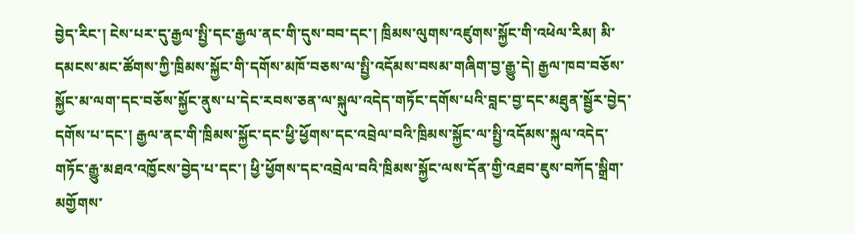བྱེད་རིང་། ངེས་པར་དུ་རྒྱལ་སྤྱི་དང་རྒྱལ་ནང་གི་དུས་བབ་དང་། ཁྲིམས་ལུགས་འཛུགས་སྐྱོང་གི་འཕེལ་རིམ། མི་དམངས་མང་ཚོགས་ཀྱི་ཁྲིམས་སྐྱོང་གི་དགོས་མཁོ་བཅས་ལ་སྤྱི་འདོམས་བསམ་གཞིག་བྱ་རྒྱུ་དེ། རྒྱལ་ཁབ་བཅོས་སྐྱོང་མ་ལག་དང་བཅོས་སྐྱོང་ནུས་པ་དེང་རབས་ཅན་ལ་སྐུལ་འདེད་གཏོང་དགོས་པའི་བླང་བྱ་དང་མཐུན་སྦྱོར་བྱེད་དགོས་པ་དང་། རྒྱལ་ནང་གི་ཁྲིམས་སྐྱོང་དང་ཕྱི་ཕྱོགས་དང་འབྲེལ་བའི་ཁྲིམས་སྐྱོང་ལ་སྤྱི་འདོམས་སྐུལ་འདེད་གཏོང་རྒྱུ་མཐའ་འཁྱོངས་བྱེད་པ་དང་། ཕྱི་ཕྱོགས་དང་འབྲེལ་བའི་ཁྲིམས་སྐྱོང་ལས་དོན་གྱི་འཐབ་ཇུས་བཀོད་སྒྲིག་མགྱོགས་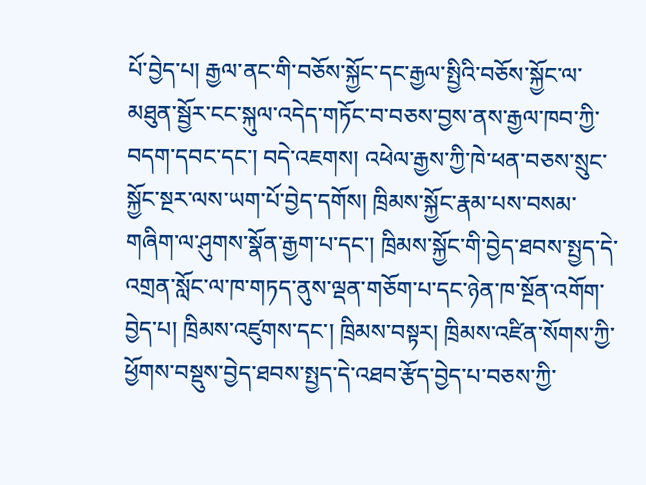པོ་བྱེད་པ། རྒྱལ་ནང་གི་བཅོས་སྐྱོང་དང་རྒྱལ་སྤྱིའི་བཅོས་སྐྱོང་ལ་མཐུན་སྦྱོར་ངང་སྐུལ་འདེད་གཏོང་བ་བཅས་བྱས་ནས་རྒྱལ་ཁབ་ཀྱི་བདག་དབང་དང་། བདེ་འཇགས། འཕེལ་རྒྱས་ཀྱི་ཁེ་ཕན་བཅས་སྲུང་སྐྱོང་སྔར་ལས་ཡག་པོ་བྱེད་དགོས། ཁྲིམས་སྐྱོང་རྣམ་པས་བསམ་གཞིག་ལ་ཤུགས་སྣོན་རྒྱག་པ་དང་། ཁྲིམས་སྐྱོང་གི་བྱེད་ཐབས་སྤྱད་དེ་འགྲན་སློང་ལ་ཁ་གཏད་ནུས་ལྡན་གཅོག་པ་དང་ཉེན་ཁ་སྔོན་འགོག་བྱེད་པ། ཁྲིམས་འཛུགས་དང་། ཁྲིམས་བསྟར། ཁྲིམས་འཛིན་སོགས་ཀྱི་ཕྱོགས་བསྡུས་བྱེད་ཐབས་སྤྱད་དེ་འཐབ་རྩོད་བྱེད་པ་བཅས་ཀྱི་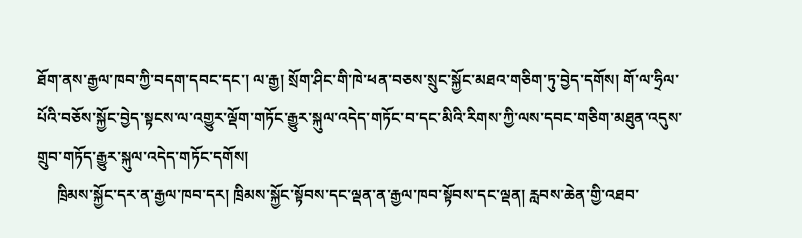ཐོག་ནས་རྒྱལ་ཁབ་ཀྱི་བདག་དབང་དང་། ལ་རྒྱ། སྲོག་ཤིང་གི་ཁེ་ཕན་བཅས་སྲུང་སྐྱོང་མཐའ་གཅིག་ཏུ་བྱེད་དགོས། གོ་ལ་ཧྲིལ་པོའི་བཅོས་སྐྱོང་བྱེད་སྟངས་ལ་འགྱུར་ལྡོག་གཏོང་རྒྱུར་སྐུལ་འདེད་གཏོང་བ་དང་མིའི་རིགས་ཀྱི་ལས་དབང་གཅིག་མཐུན་འདུས་གྲུབ་གཏོད་རྒྱུར་སྐུལ་འདེད་གཏོང་དགོས།
     ཁྲིམས་སྐྱོང་དར་ན་རྒྱལ་ཁབ་དར། ཁྲིམས་སྐྱོང་སྟོབས་དང་ལྡན་ན་རྒྱལ་ཁབ་སྟོབས་དང་ལྡན། རླབས་ཆེན་གྱི་འཐབ་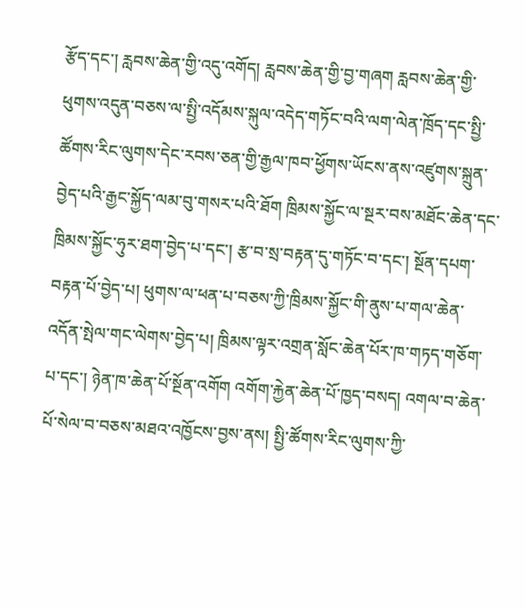རྩོད་དང་། རླབས་ཆེན་གྱི་འདུ་འགོད། རླབས་ཆེན་གྱི་བྱ་གཞག རླབས་ཆེན་གྱི་ཕུགས་འདུན་བཅས་ལ་སྤྱི་འདོམས་སྐུལ་འདེད་གཏོང་བའི་ལག་ལེན་ཁྲོད་དང་སྤྱི་ཚོགས་རིང་ལུགས་དེང་རབས་ཅན་གྱི་རྒྱལ་ཁབ་ཕྱོགས་ཡོངས་ནས་འཛུགས་སྐྲུན་བྱེད་པའི་རྒྱང་སྐྱོད་ལམ་བུ་གསར་པའི་ཐོག ཁྲིམས་སྐྱོང་ལ་སྔར་བས་མཐོང་ཆེན་དང་ཁྲིམས་སྐྱོང་ཧུར་ཐག་བྱེད་པ་དང་། རྩ་བ་སྲ་བརྟན་དུ་གཏོང་བ་དང་། སྔོན་དཔག་བརྟན་པོ་བྱེད་པ། ཕུགས་ལ་ཕན་པ་བཅས་ཀྱི་ཁྲིམས་སྐྱོང་གི་ནུས་པ་གལ་ཆེན་འདོན་སྤེལ་གང་ལེགས་བྱེད་པ། ཁྲིམས་ལྟར་འགྲན་སློང་ཆེན་པོར་ཁ་གཏད་གཅོག་པ་དང་། ཉེན་ཁ་ཆེན་པོ་སྔོན་འགོག འགོག་རྐྱེན་ཆེན་པོ་ཁྱད་བསད། འགལ་བ་ཆེན་པོ་སེལ་བ་བཅས་མཐའ་འཁྱོངས་བྱས་ནས། སྤྱི་ཚོགས་རིང་ལུགས་ཀྱི་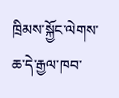ཁྲིམས་སྐྱོང་ལེགས་ཆ་དེ་རྒྱལ་ཁབ་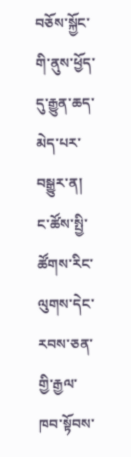བཅོས་སྐྱོང་གི་ནུས་ཕྱོད་དུ་རྒྱུན་ཆད་མེད་པར་བསྒྱུར་ན། ང་ཚོས་སྤྱི་ཚོགས་རིང་ལུགས་དེང་རབས་ཅན་གྱི་རྒྱལ་ཁབ་སྟོབས་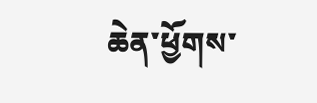ཆེན་ཕྱོགས་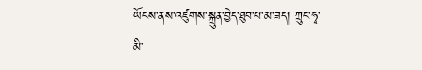ཡོངས་ནས་འཛུགས་སྐྲུན་བྱེད་ཐུབ་པ་མ་ཟད། ཀྲུང་ཧྭ་མི་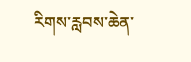རིགས་རླབས་ཆེན་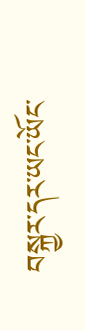བསྐྱར་དར་ཡང་ཡོང་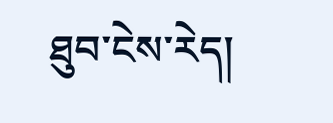ཐུབ་ངེས་རེད།